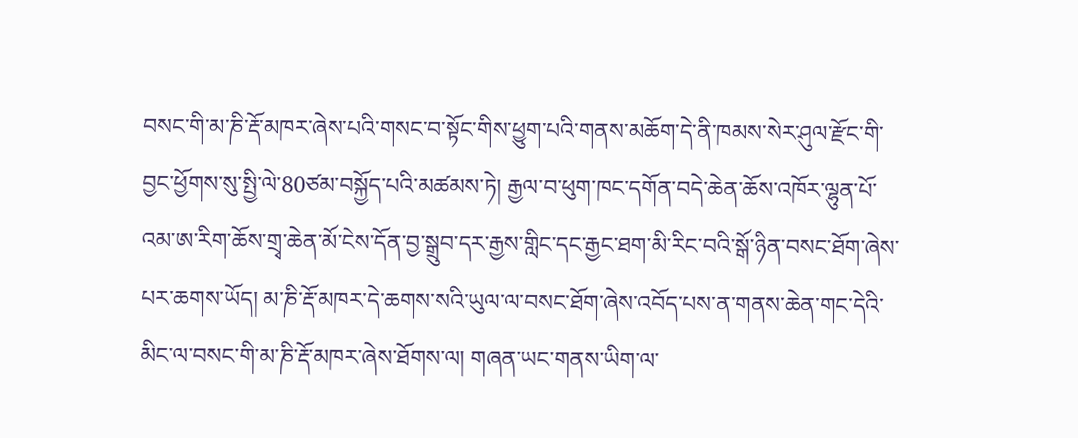བསང་གི་མ་ཎི་རྡོ་མཁར་ཞེས་པའི་གསང་བ་སྟོང་གིས་ཕྱུག་པའི་གནས་མཆོག་དེ་ནི་ཁམས་སེར་ཤུལ་རྫོང་གི་བྱང་ཕྱོགས་སུ་སྤྱི་ལེ་80ཙམ་བསྐྱོད་པའི་མཚམས་ཏེ། རྒྱལ་བ་ཕུག་ཁང་དགོན་བདེ་ཆེན་ཆོས་འཁོར་ལྷུན་པོ་འམ་ཨ་རིག་ཆོས་གྲྭ་ཆེན་མོ་ངེས་དོན་བྱ་སྒྲུབ་དར་རྒྱས་གླིང་དང་རྒྱང་ཐག་མི་རིང་བའི་སྒོ་ཉིན་བསང་ཐོག་ཞེས་པར་ཆགས་ཡོད། མ་ཎི་རྡོ་མཁར་དེ་ཆགས་སའི་ཡུལ་ལ་བསང་ཐོག་ཞེས་འབོད་པས་ན་གནས་ཆེན་གང་དེའི་མིང་ལ་བསང་གི་མ་ཎི་རྡོ་མཁར་ཞེས་ཐོགས་ལ། གཞན་ཡང་གནས་ཡིག་ལ་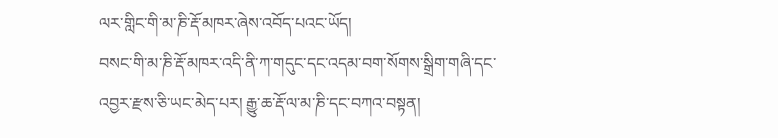ལར་གླིང་གི་མ་ཎི་རྡོ་མཁར་ཞེས་འབོད་པའང་ཡོད།
བསང་གི་མ་ཎི་རྡོ་མཁར་འདི་ནི་ཀ་གདུང་དང་འདམ་བག་སོགས་སྒྲིག་གཞི་དང་འབྱར་རྫས་ཅི་ཡང་མེད་པར། རྒྱུ་ཆ་རྡོ་ལ་མ་ཎི་དང་བཀའ་བསྟན།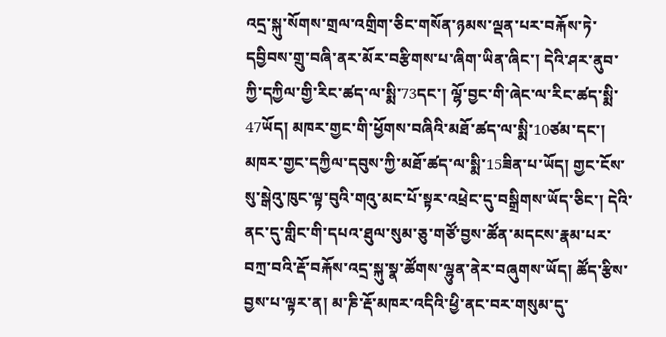འདྲ་སྐུ་སོགས་གྲལ་འགྲིག་ཅིང་གསོན་ཉམས་ལྡན་པར་བརྐོས་ཏེ་དབྱིབས་གྲུ་བཞི་ནར་མོར་བརྩིགས་པ་ཞིག་ཡིན་ཞིང་། དེའི་ཤར་ནུབ་ཀྱི་དཀྱིལ་གྱི་རིང་ཚད་ལ་སྨི་73དང་། ལྷོ་བྱང་གི་ཞེང་ལ་རིང་ཚད་སྨི་47ཡོད། མཁར་གྱང་གི་ཕྱོགས་བཞིའི་མཐོ་ཚད་ལ་སྨི་10ཙམ་དང་། མཁར་གྱང་དཀྱིལ་དབུས་ཀྱི་མཐོ་ཚད་ལ་སྨི་15ཟིན་པ་ཡོད། གྱང་ངོས་སུ་སྒེའུ་ཁུང་ལྟ་བུའི་གའུ་མང་པོ་སྟར་འཕྲེང་དུ་བསྒྲིགས་ཡོད་ཅིང་། དེའི་ནང་དུ་གླིང་གི་དཔའ་ཐུལ་སུམ་ཅུ་གཙོ་བྱས་ཚོན་མདངས་རྣམ་པར་བཀྲ་བའི་རྡོ་བརྐོས་འདྲ་སྐུ་སྣ་ཚོགས་ལྷུན་ནེར་བཞུགས་ཡོད། ཚོད་རྩིས་བྱས་པ་ལྟར་ན། མ་ཎི་རྡོ་མཁར་འདིའི་ཕྱི་ནང་བར་གསུམ་དུ་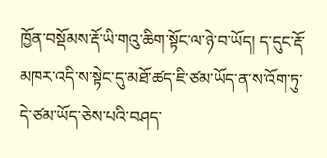ཁྱོན་བསྡོམས་རྡོ་ཡི་གའུ་ཆིག་སྟོང་ལ་ཉེ་བ་ཡོད། ད་དུང་རྡོ་མཁར་འདི་ས་སྟེང་དུ་མཐོ་ཚད་ཇི་ཙམ་ཡོད་ན་ས་འོག་ཏུ་དེ་ཙམ་ཡོད་ཅེས་པའི་བཤད་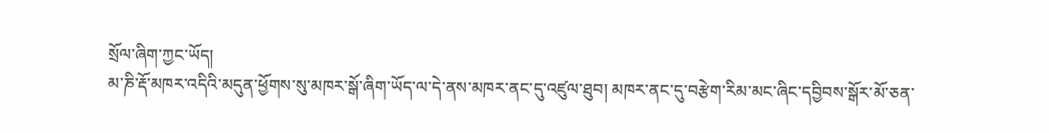སྲོལ་ཞིག་ཀྱང་ཡོད།
མ་ཎི་རྡོ་མཁར་འདིའི་མདུན་ཕྱོགས་སུ་མཁར་སྒོ་ཞིག་ཡོད་ལ་དེ་ནས་མཁར་ནང་དུ་འཛུལ་ཐུབ། མཁར་ནང་དུ་བརྩེག་རིམ་མང་ཞིང་དབྱིབས་སྒོར་མོ་ཅན་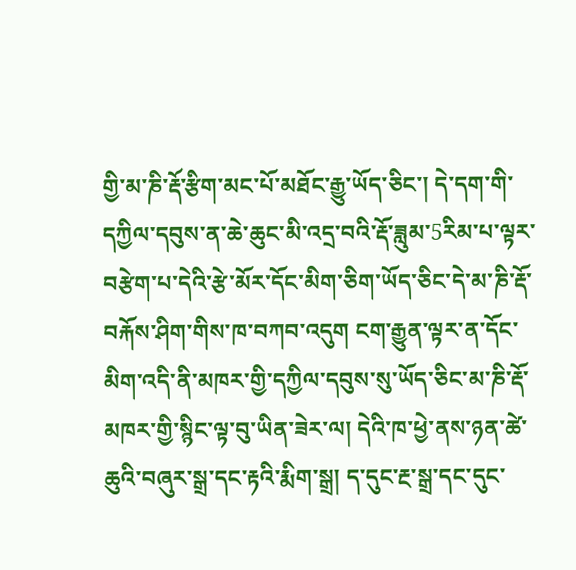གྱི་མ་ཎི་རྡོ་རྩིག་མང་པོ་མཐོང་རྒྱུ་ཡོད་ཅིང་། དེ་དག་གི་དཀྱིལ་དབུས་ན་ཆེ་ཆུང་མི་འདྲ་བའི་རྡོ་ཟླུམ་5རིམ་པ་ལྟར་བརྩེག་པ་དེའི་རྩེ་མོར་དོང་མིག་ཅིག་ཡོད་ཅིང་དེ་མ་ཎི་རྡོ་བརྐོས་ཤིག་གིས་ཁ་བཀབ་འདུག ངག་རྒྱུན་ལྟར་ན་དོང་མིག་འདི་ནི་མཁར་གྱི་དཀྱིལ་དབུས་སུ་ཡོད་ཅིང་མ་ཎི་རྡོ་མཁར་གྱི་སྙིང་ལྟ་བུ་ཡིན་ཟེར་ལ། དེའི་ཁ་ཕྱེ་ནས་ཉན་ཚེ་ཆུའི་བཞུར་སྒྲ་དང་རྟའི་རྨིག་སྒྲ། ད་དུང་རྔ་སྒྲ་དང་དུང་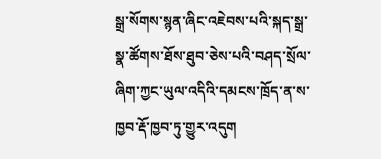སྒྲ་སོགས་སྙན་ཞིང་འཇེབས་པའི་སྐད་སྒྲ་སྣ་ཚོགས་ཐོས་ཐུབ་ཅེས་པའི་བཤད་སྲོལ་ཞིག་ཀྱང་ཡུལ་འདིའི་དམངས་ཁྲོད་ན་ས་ཁྱབ་རྡོ་ཁྱབ་ཏུ་གྱུར་འདུག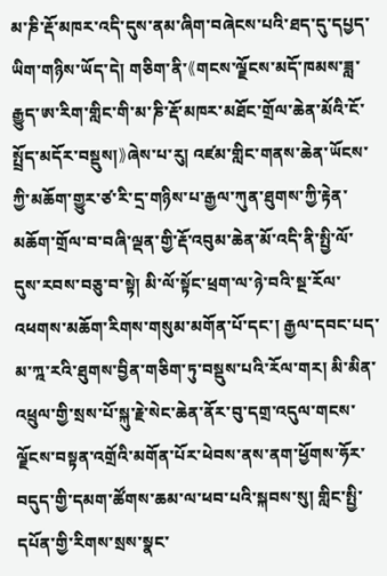མ་ཎི་རྡོ་མཁར་འདི་དུས་ནམ་ཞིག་བཞེངས་པའི་ཐད་དུ་དཔྱད་ཡིག་གཉིས་ཡོད་དེ། གཅིག་ནི་《གངས་ལྗོངས་མདོ་ཁམས་ཟླ་རྒྱུད་ཨ་རིག་གླིང་གི་མ་ཎི་རྡོ་མཁར་མཐོང་གྲོལ་ཆེན་མོའི་ངོ་སྤྲོད་མདོར་བསྡུས།》ཞེས་པ་རུ། འཛམ་གླིང་གནས་ཆེན་ཡོངས་ཀྱི་མཆོག་གྱུར་ཙ་རི་དྲ་གཉིས་པ་རྒྱལ་ཀུན་ཐུགས་ཀྱི་རྟེན་མཆོག་གྲོལ་བ་བཞི་ལྡན་གྱི་རྡོ་འབུམ་ཆེན་མོ་འདི་ནི་སྤྱི་ལོ་དུས་རབས་བཅུ་བ་སྟེ། མི་ལོ་སྟོང་ཕྲག་ལ་ཉེ་བའི་སྔ་རོལ་འཕགས་མཆོག་རིགས་གསུམ་མགོན་པོ་དང་། རྒྱལ་དབང་པད་མ་ཀྰ་རའི་ཐུགས་བྱིན་གཅིག་ཏུ་བསྡུས་པའི་རོལ་གར། མི་མིན་འཕྲུལ་གྱི་སྲས་པོ་སྐུ་རྗེ་སེང་ཆེན་ནོར་བུ་དགྲ་འདུལ་གངས་ལྗོངས་བསྟན་འགྲོའི་མགོན་པོར་ཕེབས་ནས་ནག་ཕྱོགས་ཧོར་བདུད་གྱི་དམག་ཚོགས་ཆམ་ལ་ཕབ་པའི་སྐབས་སུ། གླིང་སྤྱི་དཔོན་གྱི་རིགས་སྲས་སྣང་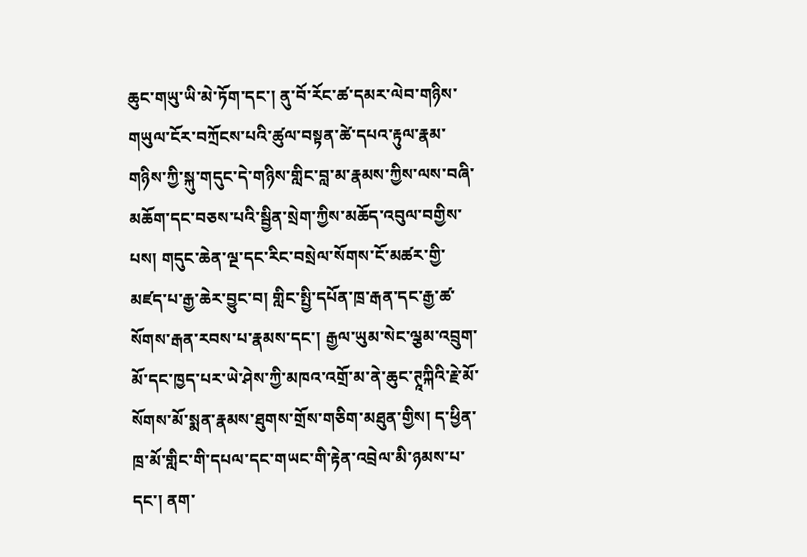ཆུང་གཡུ་ཡི་མེ་ཏོག་དང་། ནུ་བོ་རོང་ཚ་དམར་ལེབ་གཉིས་གཡུལ་ངོར་བཀྲོངས་པའི་ཚུལ་བསྟན་ཚེ་དཔའ་རྟུལ་རྣམ་གཉིས་ཀྱི་སྐུ་གདུང་དེ་གཉིས་གླིང་བླ་མ་རྣམས་ཀྱིས་ལས་བཞི་མཆོག་དང་བཅས་པའི་སྦྱིན་སྲེག་ཀྱིས་མཆོད་འབུལ་བགྱིས་པས། གདུང་ཆེན་ལྔ་དང་རིང་བསྲེལ་སོགས་ངོ་མཚར་གྱི་མཛད་པ་རྒྱ་ཆེར་བྱུང་བ། གླིང་སྤྱི་དཔོན་ཁྲ་རྒན་དང་རྒྱ་ཚ་སོགས་རྒན་རབས་པ་རྣམས་དང་། རྒྱལ་ཡུམ་སེང་ལྕམ་འབྲུག་མོ་དང་ཁྱད་པར་ཡེ་ཤེས་ཀྱི་མཁའ་འགྲོ་མ་ནེ་ཆུང་ཊཱཀྐིའི་རྗེ་མོ་སོགས་མོ་སྨན་རྣམས་ཐུགས་གྲོས་གཅིག་མཐུན་གྱིས། ད་ཕྱིན་ཁྲ་མོ་གླིང་གི་དཔལ་དང་གཡང་གི་རྟེན་འབྲེལ་མི་ཉམས་པ་དང་། ནག་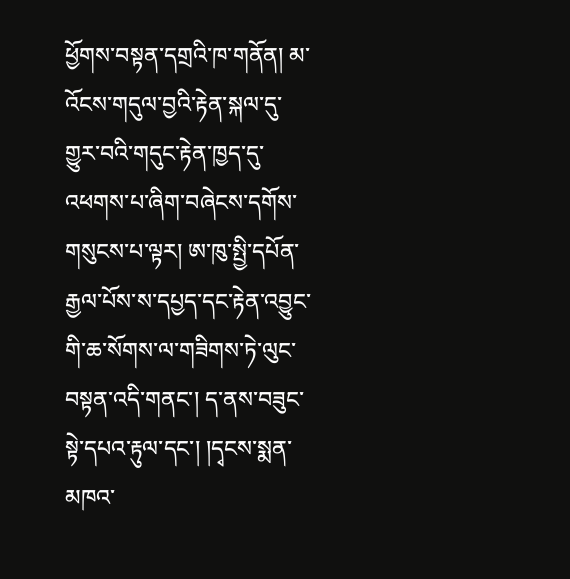ཕྱོགས་བསྟན་དགྲའི་ཁ་གནོན། མ་འོངས་གདུལ་བྱའི་རྟེན་སྐལ་དུ་གྱུར་བའི་གདུང་རྟེན་ཁྱད་དུ་འཕགས་པ་ཞིག་བཞེངས་དགོས་གསུངས་པ་ལྟར། ཨ་ཁུ་སྤྱི་དཔོན་རྒྱལ་པོས་ས་དཔྱད་དང་རྟེན་འབྱུང་གི་ཆ་སོགས་ལ་གཟིགས་ཏེ་ལུང་བསྟན་འདི་གནང་། ད་ནས་བཟུང་སྟེ་དཔའ་རྟུལ་དང་། །དྭངས་སྨན་མཁའ་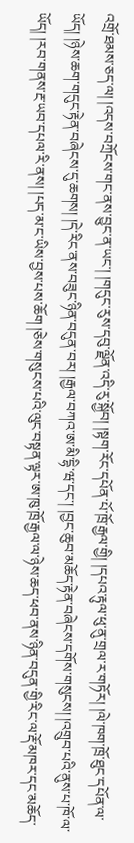འགྲོ་ཐམས་ཅད་ལ། །འདས་བཀྲོངས་གང་ནས་བྱུང་ན་ཡང་། །གདུང་རུས་དབུ་ལྗོན་འདི་རུ་སྐྱོབ། །སྟག་རོང་དཔོན་པོ་ཁྲོ་རྒྱལ་གྱི། །དཔའ་རྟུལ་ཕུ་ནུ་གྲལ་ར་གཏོར། །ལེ་ཁག་ཁྲོ་ཐུང་དཔོན་ལ་ཡོད། །ཉེས་ཆག་གདུང་རྟེན་བཞེངས་དུ་ཆགས། །དེ་རིང་ནས་བཟུང་ཉིན་བདུན་བར། །རྒྱལ་བཀའ་ཨ་མི་དྷི་ཝ་དང་། །བྱང་ཆུབ་མཆོད་རྟེན་བཞེངས་དགོས་གསུངས། །འགྲུབ་པའི་ནུས་པ་ཁོ་ལ་ཡོད། །རབ་གནས་རྔ་ཡབ་དཔལ་རི་ནས། །པད་མ་ང་ཡིས་བྱས་པས་ཆོག །ཅེས་གསུངས་པའི་ལུང་བསྟན་ལྟར་ཨ་ཁུ་ཁྲོ་རྒྱལ་ལ་ཉེས་ཆད་ཕབ་ནས་ཉིན་བདུན་གྱི་རིང་ལ་རྡོ་མཁར་དང་མཆོད་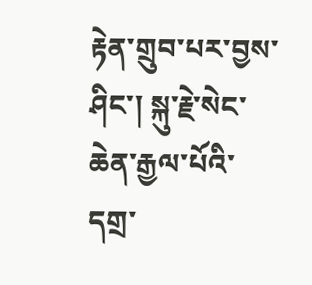རྟེན་གྲུབ་པར་བྱས་ཤིང་། སྐུ་རྗེ་སེང་ཆེན་རྒྱལ་པོའི་དགྲ་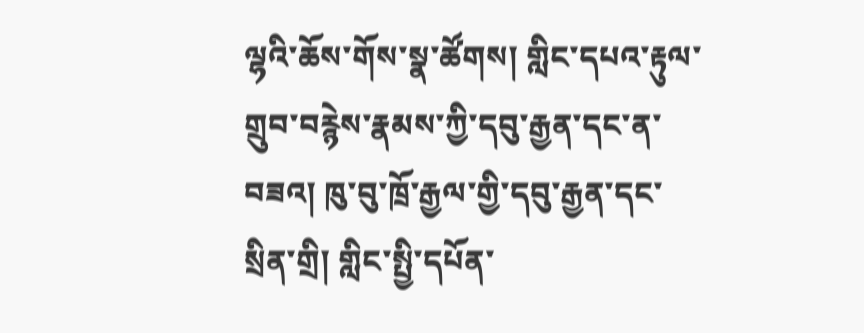ལྷའི་ཆོས་གོས་སྣ་ཚོགས། གླིང་དཔའ་རྟུལ་གྲུབ་བརྙེས་རྣམས་ཀྱི་དབུ་རྒྱན་དང་ན་བཟའ། ཁུ་བུ་ཁྲོ་རྒྱལ་གྱི་དབུ་རྒྱན་དང་སྲིན་གྲི། གླིང་སྤྱི་དཔོན་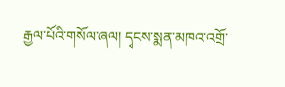རྒྱལ་པོའི་གསོལ་ཞལ། དྭངས་སྨན་མཁའ་འགྲོ་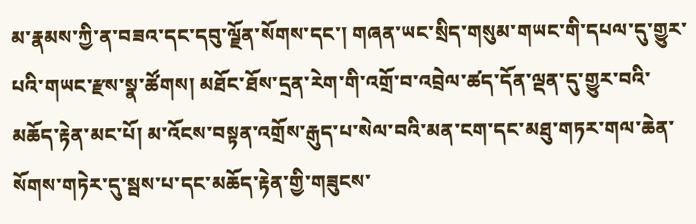མ་རྣམས་ཀྱི་ན་བཟའ་དང་དབུ་ལྗོན་སོགས་དང་། གཞན་ཡང་སྲིད་གསུམ་གཡང་གི་དཔལ་དུ་གྱུར་པའི་གཡང་རྫས་སྣ་ཚོགས། མཐོང་ཐོས་དྲན་རེག་གི་འགྲོ་བ་འབྲེལ་ཚད་དོན་ལྡན་དུ་གྱུར་བའི་མཆོད་རྟེན་མང་པོ། མ་འོངས་བསྟན་འགྲོས་རྒུད་པ་སེལ་བའི་མན་ངག་དང་མཐུ་གཏར་གལ་ཆེན་སོགས་གཏེར་དུ་སྦས་པ་དང་མཆོད་རྟེན་གྱི་གཟུངས་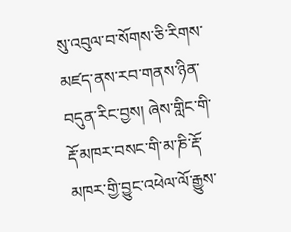སུ་འབུལ་བ་སོགས་ཅི་རིགས་མཛད་ནས་རབ་གནས་ཉིན་བདུན་རིང་བྱས། ཞེས་གླིང་གི་རྡོ་མཁར་བསང་གི་མ་ཎི་རྡོ་མཁར་གྱི་བྱུང་འཕེལ་ལོ་རྒྱུས་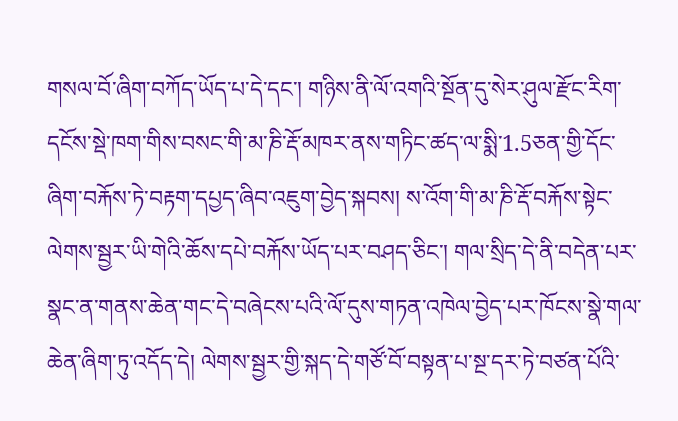གསལ་བོ་ཞིག་བཀོད་ཡོད་པ་དེ་དང་། གཉིས་ནི་ལོ་འགའི་སྔོན་དུ་སེར་ཤུལ་རྫོང་རིག་དངོས་སྡེ་ཁག་གིས་བསང་གི་མ་ཎི་རྡོ་མཁར་ནས་གཏིང་ཚད་ལ་སྨི་1.5ཅན་གྱི་དོང་ཞིག་བརྐོས་ཏེ་བརྟག་དཔྱད་ཞིབ་འཇུག་བྱེད་སྐབས། ས་འོག་གི་མ་ཎི་རྡོ་བརྐོས་སྟེང་ལེགས་སྦྱར་ཡི་གེའི་ཆོས་དཔེ་བརྐོས་ཡོད་པར་བཤད་ཅིང་། གལ་སྲིད་དེ་ནི་བདེན་པར་སྣང་ན་གནས་ཆེན་གང་དེ་བཞེངས་པའི་ལོ་དུས་གཏན་འཁེལ་བྱེད་པར་ཁོངས་སྣེ་གལ་ཆེན་ཞིག་ཏུ་འདོད་དེ། ལེགས་སྦྱར་གྱི་སྐད་དེ་གཙོ་བོ་བསྟན་པ་སྔ་དར་ཏེ་བཙན་པོའི་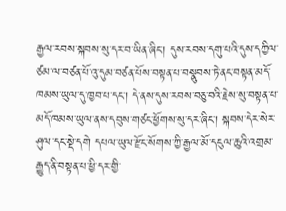རྒྱལ་རབས་སྐབས་སུ་དར་བ་ཡིན་ཞིང་། དུས་རབས་དགུ་པའི་དུས་དཀྱིལ་ཙམ་ལ་བཙན་པོ་འུ་དུམ་བཙན་པོས་བསྟན་པ་བསྣུབས་ཏེ་ནང་བསྟན་མདོ་ཁམས་ཡུལ་དུ་ཁྱབ་པ་དང་། དེ་ནས་དུས་རབས་བཅུ་བའི་རྗེས་སུ་བསྟན་པ་མདོ་ཁམས་ཡུལ་ནས་དབུས་གཙང་ཕྱོགས་སུ་དར་ཞིང་། སྐབས་དེར་སེར་ཤུལ་དང་སྡེ་དགེ དཔལ་ཡུལ་རྫོང་སོགས་ཀྱི་རྒྱལ་མོ་དངུལ་ཆུའི་འགྲམ་རྒྱུད་ནི་བསྟན་པ་ཕྱི་དར་གྱི་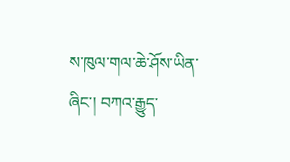ས་ཁུལ་གལ་ཆེ་ཤོས་ཡིན་ཞིང་། བཀའ་རྒྱུད་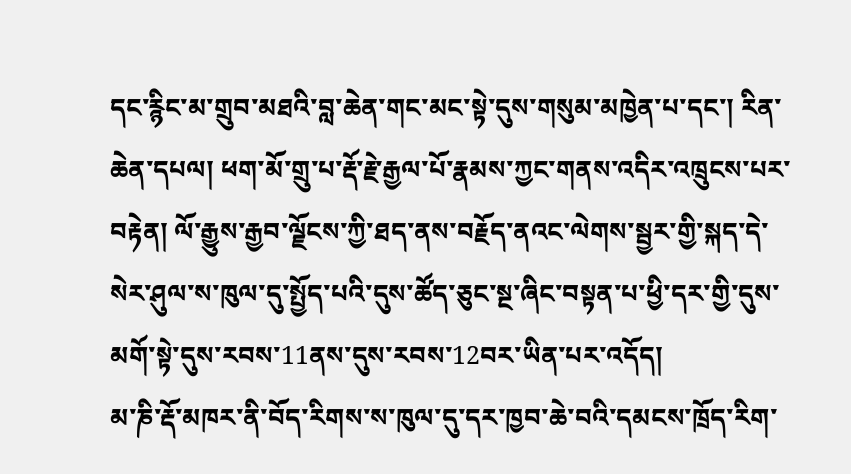དང་རྙིང་མ་གྲུབ་མཐའི་བླ་ཆེན་གང་མང་སྟེ་དུས་གསུམ་མཁྱེན་པ་དང་། རིན་ཆེན་དཔལ། ཕག་མོ་གྲུ་པ་རྡོ་རྗེ་རྒྱལ་པོ་རྣམས་ཀྱང་གནས་འདིར་འཁྲུངས་པར་བརྟེན། ལོ་རྒྱུས་རྒྱབ་ལྗོངས་ཀྱི་ཐད་ནས་བརྗོད་ནའང་ལེགས་སྦྱར་གྱི་སྐད་དེ་སེར་ཤུལ་ས་ཁུལ་དུ་སྤྱོད་པའི་དུས་ཚོད་ཅུང་སྔ་ཞིང་བསྟན་པ་ཕྱི་དར་གྱི་དུས་མགོ་སྟེ་དུས་རབས་11ནས་དུས་རབས་12བར་ཡིན་པར་འདོད།
མ་ཎི་རྡོ་མཁར་ནི་བོད་རིགས་ས་ཁུལ་དུ་དར་ཁྱབ་ཆེ་བའི་དམངས་ཁྲོད་རིག་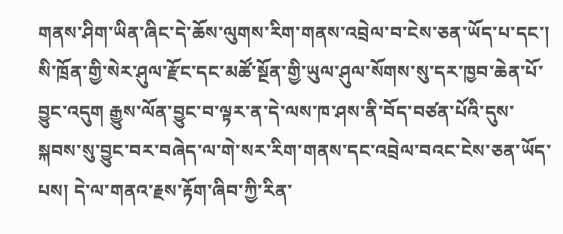གནས་ཤིག་ཡིན་ཞིང་དེ་ཆོས་ལུགས་རིག་གནས་འབྲེལ་བ་ངེས་ཅན་ཡོད་པ་དང་། སི་ཁྲོན་གྱི་སེར་ཤུལ་རྫོང་དང་མཚོ་སྔོན་གྱི་ཡུལ་ཤུལ་སོགས་སུ་དར་ཁྱབ་ཆེན་པོ་བྱུང་འདུག རྒྱུས་ལོན་བྱུང་བ་ལྟར་ན་དེ་ལས་ཁ་ཤས་ནི་བོད་བཙན་པོའི་དུས་སྐབས་སུ་བྱུང་བར་བཞེད་ལ་གེ་སར་རིག་གནས་དང་འབྲེལ་བའང་ངེས་ཅན་ཡོད་པས། དེ་ལ་གནའ་རྗས་རྟོག་ཞིབ་ཀྱི་རིན་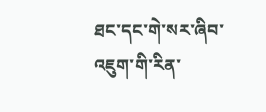ཐང་དང་གེ་སར་ཞིབ་འཇུག་གི་རིན་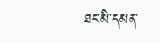ཐང་མི་དམན་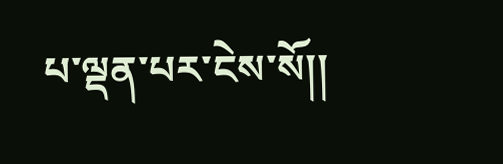པ་ལྡན་པར་ངེས་སོ།།